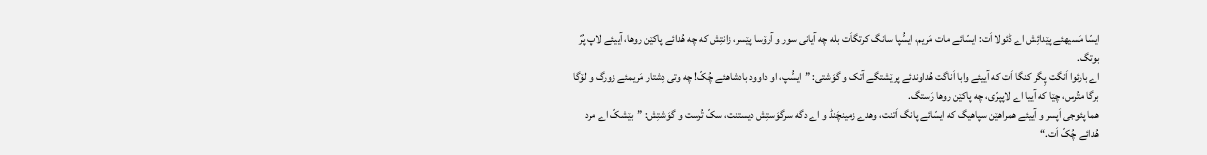ایسّا مَسیهئے پێدائِش اے ڈئولا اَت: ایسّائے مات مَریم، ایسُّپا سانگ کرتگاَت بله چه آیانی سور و آرۆسا پێسر، زانتِش که چه هُدائے پاکێن روها، آییئے لاپ پُرّ بوتگ.
اے بارئوا اَنگت پِگر کنگا اَت که آییئے وابا اَناگت هُداوندئے پرێشتگے آتک و گوَشتی: ”ایسُّپ، او داوود بادشاهئے چُکّ! چه وتی دِشتار مَریمئے زورگ و لۆگا برگا متُرس، چێا که آییا اے لاپپرّی، چه پاکێن روها رَستگ.
هما پئوجی اَپسر و آییئے همراهێن سپاهیگ که ایسّائے پانگ اَتنت، وهدے زمینچَنڈ و اے دگه سرگوَستِش دیستنت، سکّ تُرست و گوَشتِش: ”بێشکّ اے مرد هُدائے چُکّ اَت.“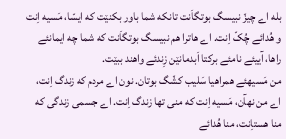بله اے چیزّ نبیسگ بوتگاَنت تانکه شما باور بکنێت که ایسّا، مَسیه اِنت و هُدائے چُکّ اِنت. اے هاترا هم نبیسگ بوتگاَنت که شما چه ایمانئے راها، آییئے نامئے برکتا اَبدمانێن زِندئے واهند ببێت.
من مَسیهئے همراهیا سَلیب کشّگ بوتان. نون اے مردم که زندگ اِنت، اے من نهآن، مَسیه اِنت که منی تها زندگ اِنت. اے جسمی زندگی که منا هستاِنت، منا هُدائے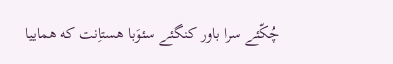چُکّئے سرا باور کنگئے سئوَبا هستاِنت که هماییا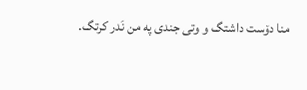منا دۆست داشتگ و وتی جندی په من نَدر کرتگ.